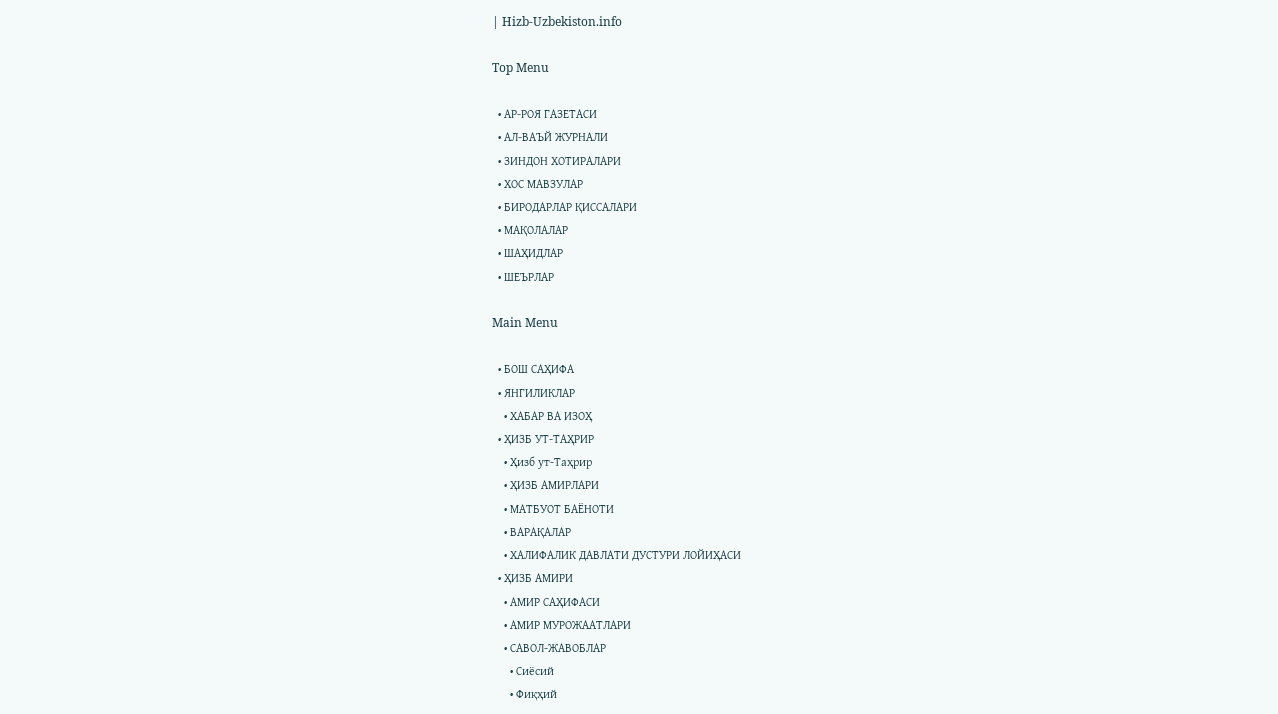| Hizb-Uzbekiston.info

Top Menu

  • АР-РОЯ ГАЗЕТАСИ
  • АЛ-ВАЪЙ ЖУРНАЛИ
  • ЗИНДОН ХОТИРАЛАРИ
  • ХОС МАВЗУЛАР
  • БИРОДАРЛАР ҚИССАЛАРИ
  • МАҚОЛАЛАР
  • ШАҲИДЛАР
  • ШЕЪРЛАР

Main Menu

  • БОШ САҲИФА
  • ЯНГИЛИКЛАР
    • ХАБАР ВА ИЗОҲ
  • ҲИЗБ УТ-ТАҲРИР
    • Ҳизб ут-Таҳрир
    • ҲИЗБ АМИРЛАРИ
    • МАТБУОТ БАЁНОТИ
    • ВАРАҚАЛАР
    • ХАЛИФАЛИК ДАВЛАТИ ДУСТУРИ ЛОЙИҲАСИ
  • ҲИЗБ АМИРИ
    • АМИР САҲИФАСИ
    • АМИР МУРОЖААТЛАРИ
    • САВОЛ-ЖАВОБЛАР
      • Сиёсий
      • Фиқҳий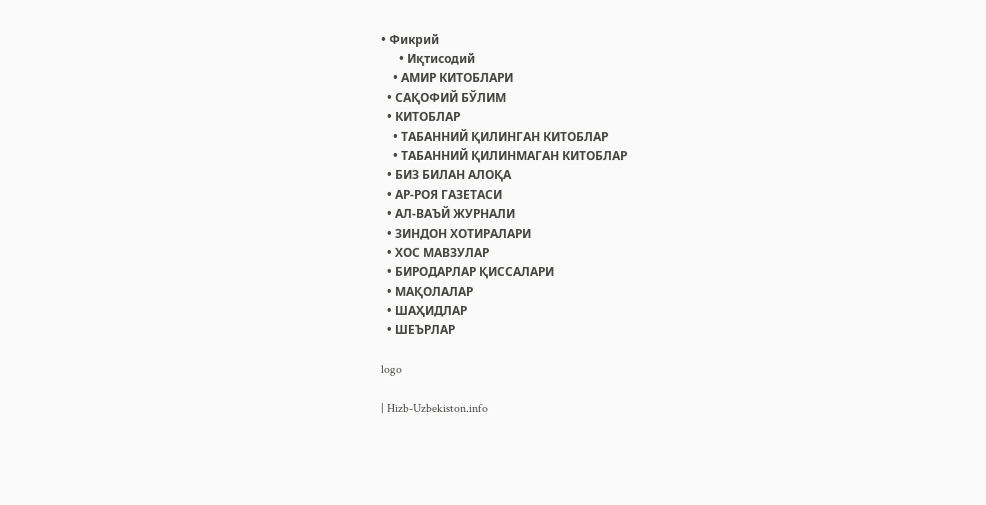• Фикрий
      • Иқтисодий
    • АМИР КИТОБЛАРИ
  • САҚОФИЙ БЎЛИМ
  • КИТОБЛАР
    • ТАБАННИЙ ҚИЛИНГАН КИТОБЛАР
    • ТАБАННИЙ ҚИЛИНМАГАН КИТОБЛАР
  • БИЗ БИЛАН АЛОҚА
  • АР-РОЯ ГАЗЕТАСИ
  • АЛ-ВАЪЙ ЖУРНАЛИ
  • ЗИНДОН ХОТИРАЛАРИ
  • ХОС МАВЗУЛАР
  • БИРОДАРЛАР ҚИССАЛАРИ
  • МАҚОЛАЛАР
  • ШАҲИДЛАР
  • ШЕЪРЛАР

logo

| Hizb-Uzbekiston.info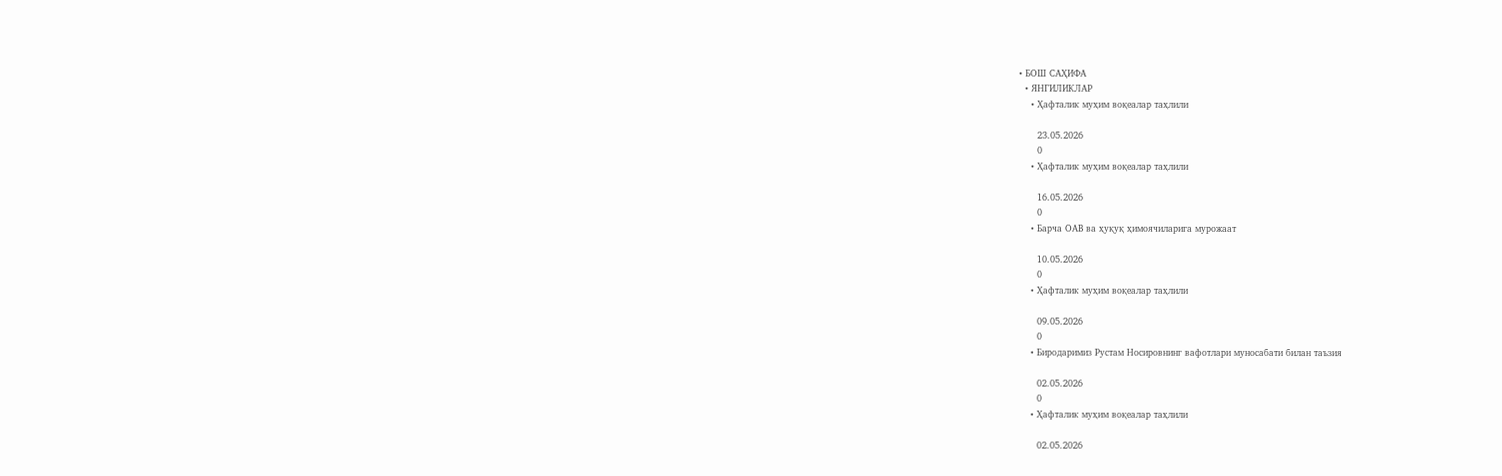• БОШ САҲИФА
  • ЯНГИЛИКЛАР
    • Ҳафталик муҳим воқеалар таҳлили

      23.05.2026
      0
    • Ҳафталик муҳим воқеалар таҳлили

      16.05.2026
      0
    • Барча ОАВ ва ҳуқуқ ҳимоячиларига мурожаат

      10.05.2026
      0
    • Ҳафталик муҳим воқеалар таҳлили

      09.05.2026
      0
    • Биродаримиз Рустам Носировнинг вафотлари муносабати билан таъзия

      02.05.2026
      0
    • Ҳафталик муҳим воқеалар таҳлили

      02.05.2026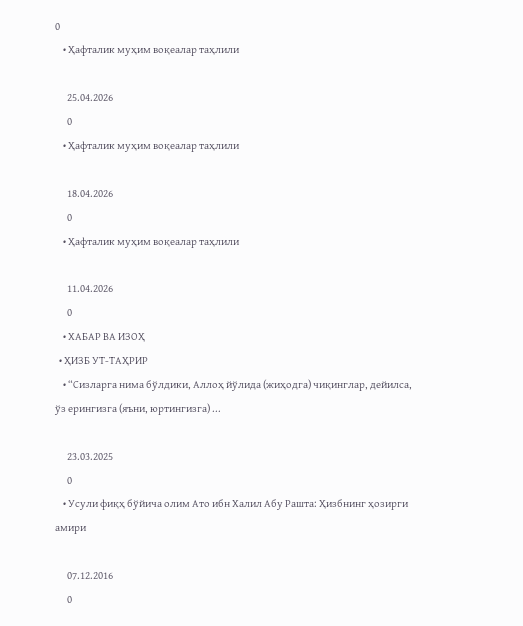0
    • Ҳафталик муҳим воқеалар таҳлили

      25.04.2026
      0
    • Ҳафталик муҳим воқеалар таҳлили

      18.04.2026
      0
    • Ҳафталик муҳим воқеалар таҳлили

      11.04.2026
      0
    • ХАБАР ВА ИЗОҲ
  • ҲИЗБ УТ-ТАҲРИР
    • “Сизларга нима бўлдики, Аллоҳ йўлида (жиҳодга) чиқинглар, дейилса, ўз ерингизга (яъни, юртингизга) ...

      23.03.2025
      0
    • Усули фиқҳ бўйича олим Ато ибн Халил Абу Рашта: Ҳизбнинг ҳозирги амири

      07.12.2016
      0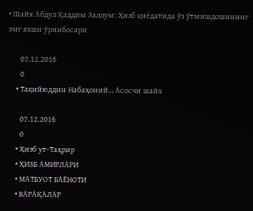• Шайх Абдул Қаддим Заллум: Ҳизб қиёдатида ўз ўтмишдошининг энг яхши ўринбосари

      07.12.2016
      0
    • Тақийюддин Набаҳоний… Асосчи шайх

      07.12.2016
      0
    • Ҳизб ут-Таҳрир
    • ҲИЗБ АМИРЛАРИ
    • МАТБУОТ БАЁНОТИ
    • ВАРАҚАЛАР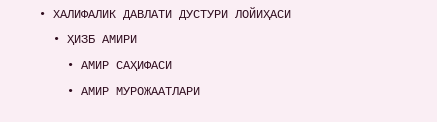• ХАЛИФАЛИК ДАВЛАТИ ДУСТУРИ ЛОЙИҲАСИ
  • ҲИЗБ АМИРИ
    • АМИР САҲИФАСИ
    • АМИР МУРОЖААТЛАРИ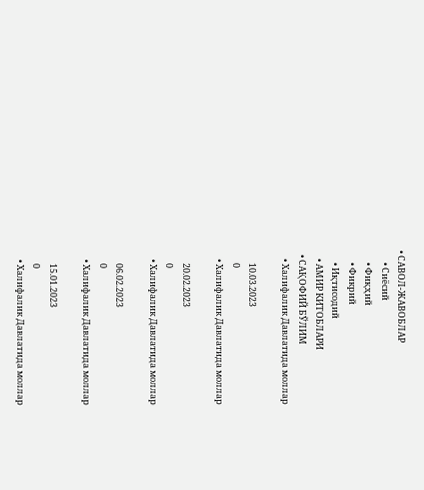• САВОЛ-ЖАВОБЛАР
      • Сиёсий
      • Фиқҳий
      • Фикрий
      • Иқтисодий
    • АМИР КИТОБЛАРИ
  • САҚОФИЙ БЎЛИМ
    • Халифалик Давлатида моллар

      10.03.2023
      0
    • Халифалик Давлатида моллар

      20.02.2023
      0
    • Халифалик Давлатида моллар

      06.02.2023
      0
    • Халифалик Давлатида моллар

      15.01.2023
      0
    • Халифалик Давлатида моллар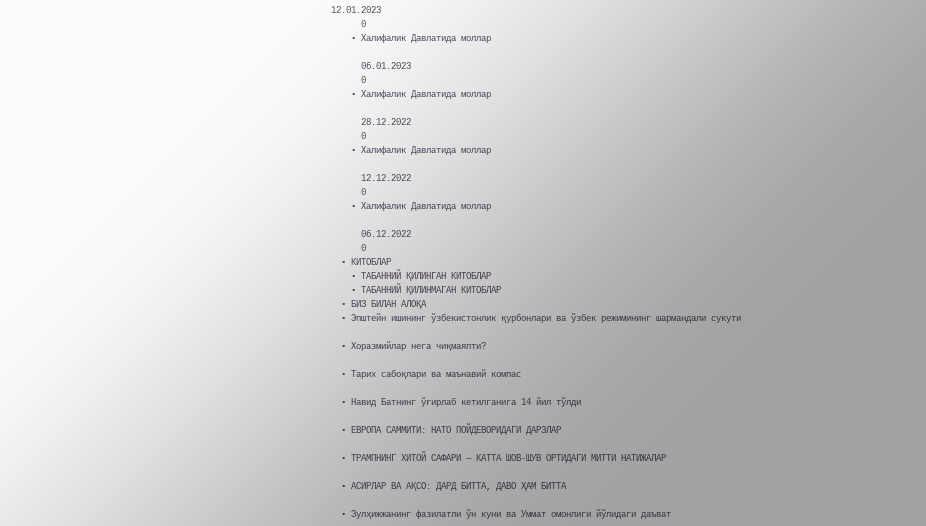12.01.2023
      0
    • Халифалик Давлатида моллар

      06.01.2023
      0
    • Халифалик Давлатида моллар

      28.12.2022
      0
    • Халифалик Давлатида моллар

      12.12.2022
      0
    • Халифалик Давлатида моллар

      06.12.2022
      0
  • КИТОБЛАР
    • ТАБАННИЙ ҚИЛИНГАН КИТОБЛАР
    • ТАБАННИЙ ҚИЛИНМАГАН КИТОБЛАР
  • БИЗ БИЛАН АЛОҚА
  • Эпштейн ишининг ўзбекистонлик қурбонлари ва ўзбек режимининг шармандали сукути

  • Хоразмийлар нега чиқмаяпти?

  • Тарих сабоқлари ва маънавий компас

  • Навид Батнинг ўғирлаб кетилганига 14 йил тўлди

  • ЕВРОПА САММИТИ: НАТО ПОЙДЕВОРИДАГИ ДАРЗЛАР

  • ТРАМПНИНГ ХИТОЙ САФАРИ — КАТТА ШОВ-ШУВ ОРТИДАГИ МИТТИ НАТИЖАЛАР

  • АСИРЛАР ВА АҚСО: ДАРД БИТТА, ДАВО ҲАМ БИТТА

  • Зулҳижжанинг фазилатли ўн куни ва Уммат омонлиги йўлидаги даъват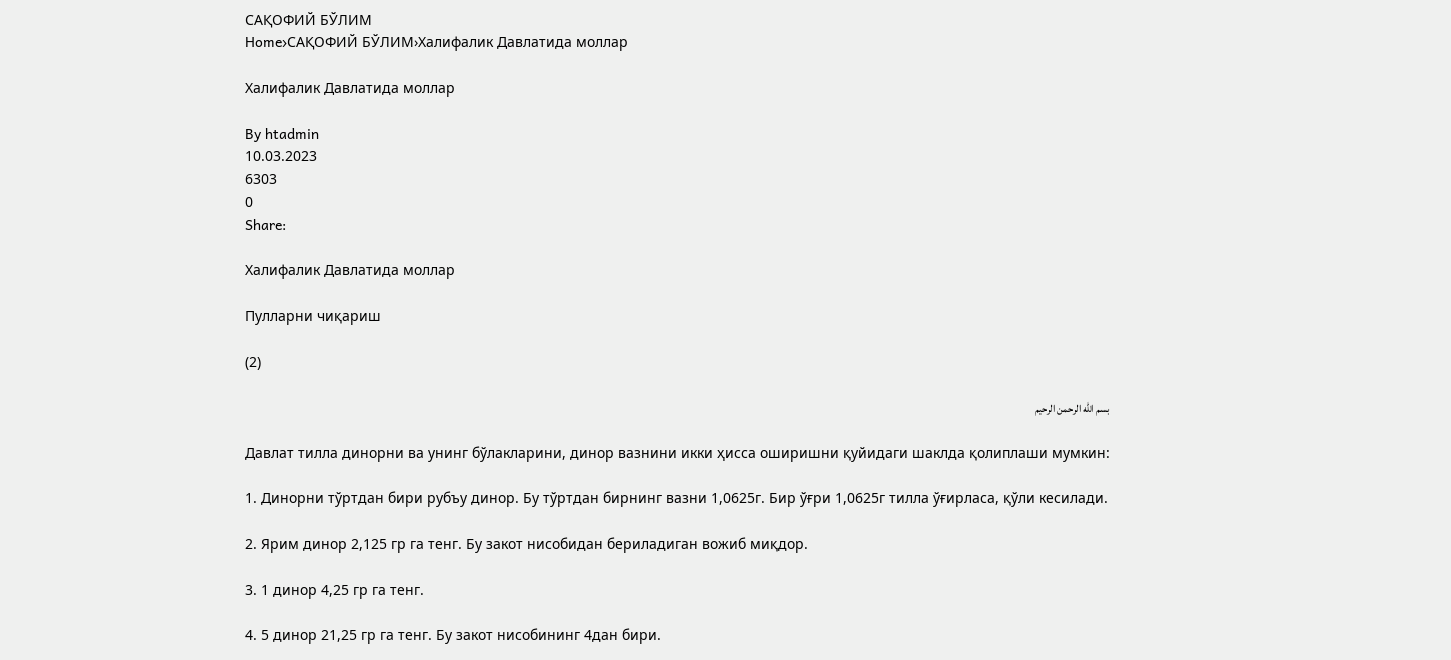САҚОФИЙ БЎЛИМ
Home›САҚОФИЙ БЎЛИМ›Халифалик Давлатида моллар

Халифалик Давлатида моллар

By htadmin
10.03.2023
6303
0
Share:

Халифалик Давлатида моллар

Пулларни чиқариш

(2)

بسم الله الرحمن الرحيم

Давлат тилла динорни ва унинг бўлакларини, динор вазнини икки ҳисса оширишни қуйидаги шаклда қолиплаши мумкин:

1. Динорни тўртдан бири рубъу динор. Бу тўртдан бирнинг вазни 1,0625г. Бир ўғри 1,0625г тилла ўғирласа, қўли кесилади.

2. Ярим динор 2,125 гр га тенг. Бу закот нисобидан бериладиган вожиб миқдор.

3. 1 динор 4,25 гр га тенг.

4. 5 динор 21,25 гр га тенг. Бу закот нисобининг 4дан бири.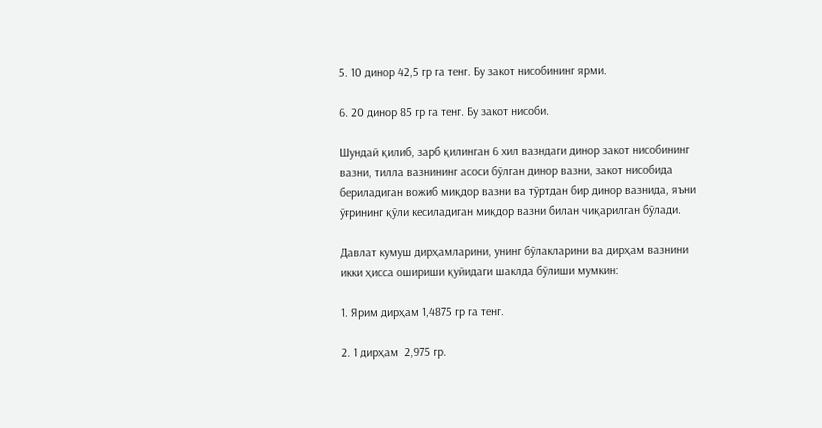5. 10 динор 42,5 гр га тенг. Бу закот нисобининг ярми.

6. 20 динор 85 гр га тенг. Бу закот нисоби.

Шундай қилиб, зарб қилинган 6 хил вазндаги динор закот нисобининг вазни, тилла вазнининг асоси бўлган динор вазни, закот нисобида бериладиган вожиб миқдор вазни ва тўртдан бир динор вазнида, яъни ўғрининг қўли кесиладиган миқдор вазни билан чиқарилган бўлади.

Давлат кумуш дирҳамларини, унинг бўлакларини ва дирҳам вазнини икки ҳисса ошириши қуйидаги шаклда бўлиши мумкин:

1. Ярим дирҳам 1,4875 гр га тенг.

2. 1 дирҳам  2,975 гр.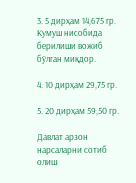3. 5 дирҳам 14,675 гр. Кумуш нисобида берилиши вожиб бўлган миқдор.

4. 10 дирҳам 29,75 гр.

5. 20 дирҳам 59,50 гр.

Давлат арзон нарсаларни сотиб олиш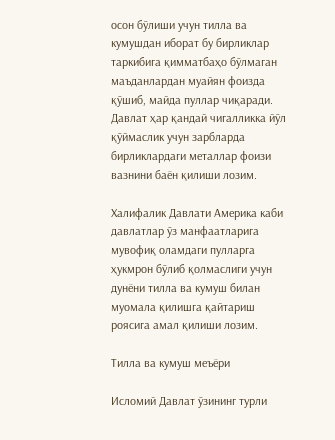осон бўлиши учун тилла ва кумушдан иборат бу бирликлар таркибига қимматбаҳо бўлмаган маъданлардан муайян фоизда қўшиб, майда пуллар чиқаради. Давлат ҳар қандай чигалликка йўл қўймаслик учун зарбларда бирликлардаги металлар фоизи вазнини баён қилиши лозим.

Халифалик Давлати Америка каби давлатлар ўз манфаатларига мувофиқ оламдаги пулларга ҳукмрон бўлиб қолмаслиги учун дунёни тилла ва кумуш билан муомала қилишга қайтариш роясига амал қилиши лозим.

Тилла ва кумуш меъёри

Исломий Давлат ўзининг турли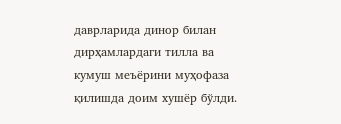даврларида динор билан дирҳамлардаги тилла ва кумуш меъёрини муҳофаза қилишда доим хушёр бўлди.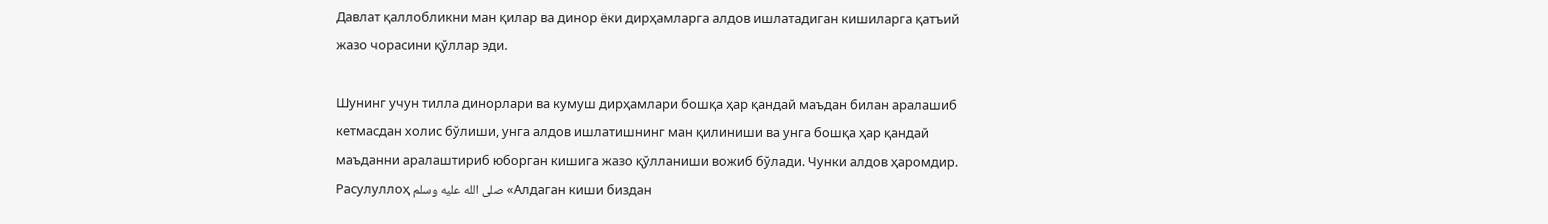Давлат қаллобликни ман қилар ва динор ёки дирҳамларга алдов ишлатадиган кишиларга қатъий жазо чорасини қўллар эди.

Шунинг учун тилла динорлари ва кумуш дирҳамлари бошқа ҳар қандай маъдан билан аралашиб кетмасдан холис бўлиши, унга алдов ишлатишнинг ман қилиниши ва унга бошқа ҳар қандай маъданни аралаштириб юборган кишига жазо қўлланиши вожиб бўлади. Чунки алдов ҳаромдир. Расулуллоҳ صلى الله عليه وسلم «Алдаган киши биздан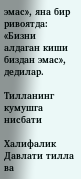эмас», яна бир ривоятда: «Бизни алдаган киши биздан эмас», дедилар.

Тилланинг кумушга нисбати

Халифалик Давлати тилла ва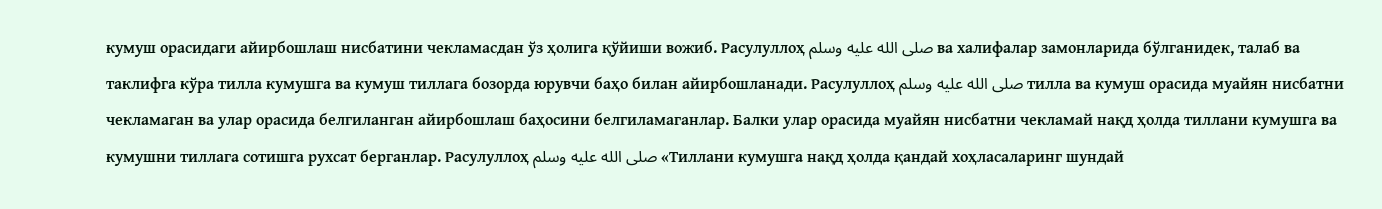кумуш орасидаги айирбошлаш нисбатини чекламасдан ўз ҳолига қўйиши вожиб. Расулуллоҳ صلى الله عليه وسلم ва халифалар замонларида бўлганидек, талаб ва таклифга кўра тилла кумушга ва кумуш тиллага бозорда юрувчи баҳо билан айирбошланади. Расулуллоҳ صلى الله عليه وسلم тилла ва кумуш орасида муайян нисбатни чекламаган ва улар орасида белгиланган айирбошлаш баҳосини белгиламаганлар. Балки улар орасида муайян нисбатни чекламай нақд ҳолда тиллани кумушга ва кумушни тиллага сотишга рухсат берганлар. Расулуллоҳ صلى الله عليه وسلم «Тиллани кумушга нақд ҳолда қандай хоҳласаларинг шундай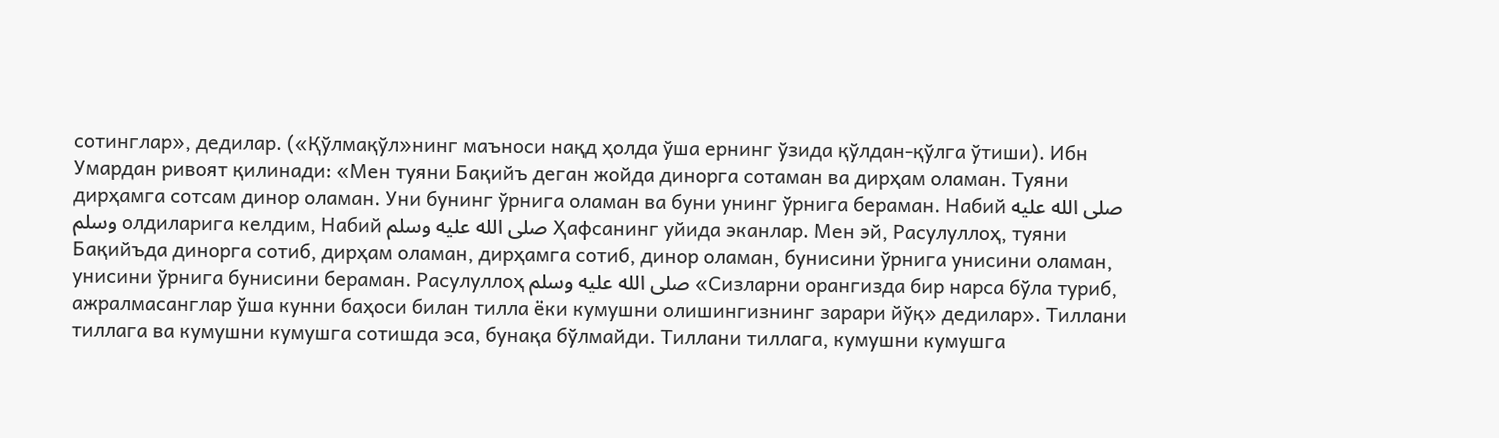сотинглар», дедилар. («Қўлмақўл»нинг маъноси нақд ҳолда ўша ернинг ўзида қўлдан-қўлга ўтиши). Ибн Умардан ривоят қилинади: «Мен туяни Бақийъ деган жойда динорга сотаман ва дирҳам оламан. Туяни дирҳамга сотсам динор оламан. Уни бунинг ўрнига оламан ва буни унинг ўрнига бераман. Набий صلى الله عليه وسلم олдиларига келдим, Набий صلى الله عليه وسلم Ҳафсанинг уйида эканлар. Мен эй, Расулуллоҳ, туяни Бақийъда динорга сотиб, дирҳам оламан, дирҳамга сотиб, динор оламан, бунисини ўрнига унисини оламан, унисини ўрнига бунисини бераман. Расулуллоҳ صلى الله عليه وسلم «Сизларни орангизда бир нарса бўла туриб, ажралмасанглар ўша кунни баҳоси билан тилла ёки кумушни олишингизнинг зарари йўқ» дедилар». Тиллани тиллага ва кумушни кумушга сотишда эса, бунақа бўлмайди. Тиллани тиллага, кумушни кумушга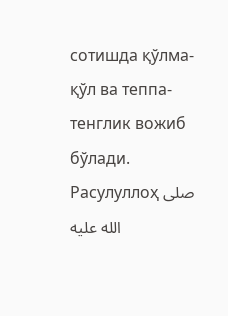сотишда қўлма-қўл ва теппа-тенглик вожиб бўлади. Расулуллоҳ صلى الله عليه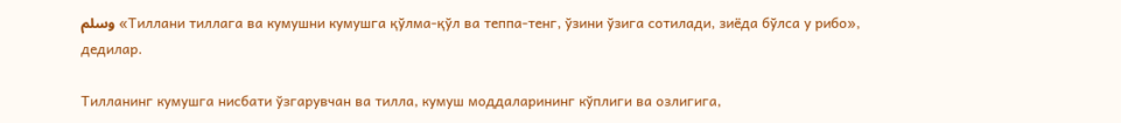وسلم «Тиллани тиллага ва кумушни кумушга қўлма-қўл ва теппа-тенг, ўзини ўзига сотилади, зиёда бўлса у рибо», дедилар.

Тилланинг кумушга нисбати ўзгарувчан ва тилла, кумуш моддаларининг кўплиги ва озлигига,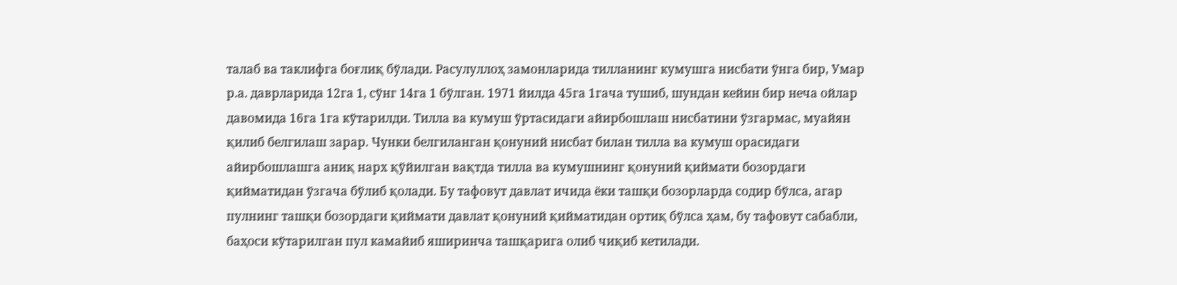талаб ва таклифга боғлиқ бўлади. Расулуллоҳ замонларида тилланинг кумушга нисбати ўнга бир, Умар р.а. даврларида 12га 1, сўнг 14га 1 бўлган. 1971 йилда 45га 1гача тушиб, шундан кейин бир неча ойлар давомида 16га 1га кўтарилди. Тилла ва кумуш ўртасидаги айирбошлаш нисбатини ўзгармас, муайян қилиб белгилаш зарар. Чунки белгиланган қонуний нисбат билан тилла ва кумуш орасидаги айирбошлашга аниқ нарх қўйилган вақтда тилла ва кумушнинг қонуний қиймати бозордаги қийматидан ўзгача бўлиб қолади. Бу тафовут давлат ичида ёки ташқи бозорларда содир бўлса, агар пулнинг ташқи бозордаги қиймати давлат қонуний қийматидан ортиқ бўлса ҳам, бу тафовут сабабли, баҳоси кўтарилган пул камайиб яширинча ташқарига олиб чиқиб кетилади.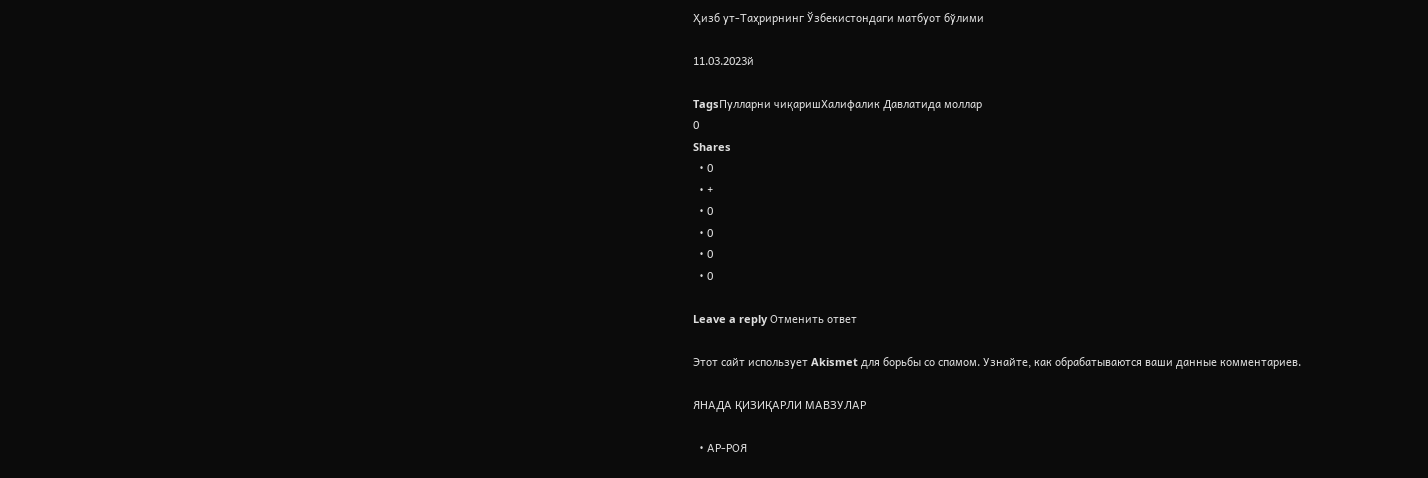Ҳизб ут-Таҳрирнинг Ўзбекистондаги матбуот бўлими

11.03.2023й

TagsПулларни чиқаришХалифалик Давлатида моллар
0
Shares
  • 0
  • +
  • 0
  • 0
  • 0
  • 0

Leave a reply Отменить ответ

Этот сайт использует Akismet для борьбы со спамом. Узнайте, как обрабатываются ваши данные комментариев.

ЯНАДА ҚИЗИҚАРЛИ МАВЗУЛАР

  • АР-РОЯ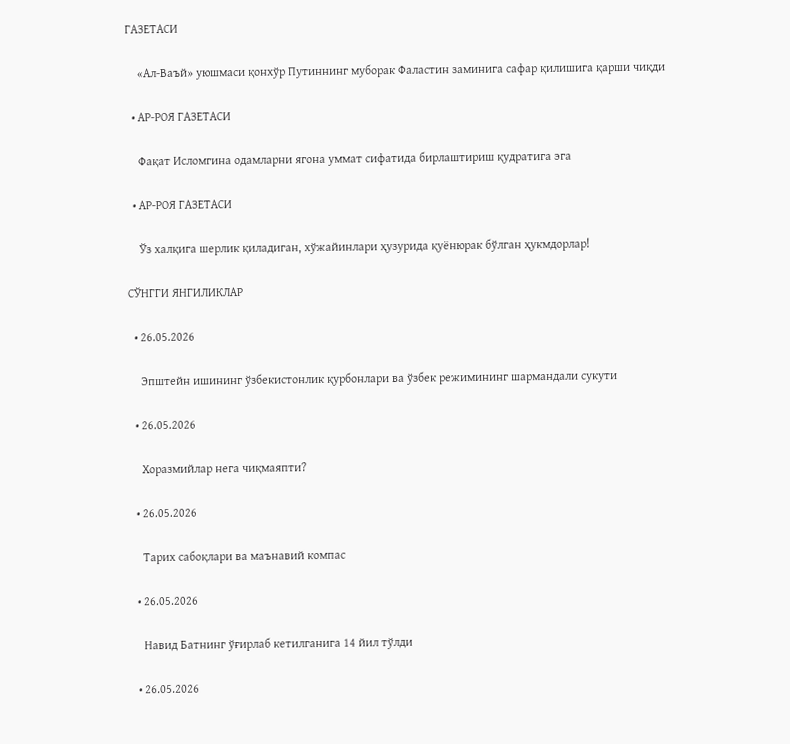ГАЗЕТАСИ

    «Ал-Ваъй» уюшмаси қонхўр Путиннинг муборак Фаластин заминига сафар қилишига қарши чиқди

  • АР-РОЯ ГАЗЕТАСИ

    Фақат Исломгина одамларни ягона уммат сифатида бирлаштириш қудратига эга

  • АР-РОЯ ГАЗЕТАСИ

    Ўз халқига шерлик қиладиган, хўжайинлари ҳузурида қуёнюрак бўлган ҳукмдорлар!

СЎНГГИ ЯНГИЛИКЛАР

  • 26.05.2026

    Эпштейн ишининг ўзбекистонлик қурбонлари ва ўзбек режимининг шармандали сукути

  • 26.05.2026

    Хоразмийлар нега чиқмаяпти?

  • 26.05.2026

    Тарих сабоқлари ва маънавий компас

  • 26.05.2026

    Навид Батнинг ўғирлаб кетилганига 14 йил тўлди

  • 26.05.2026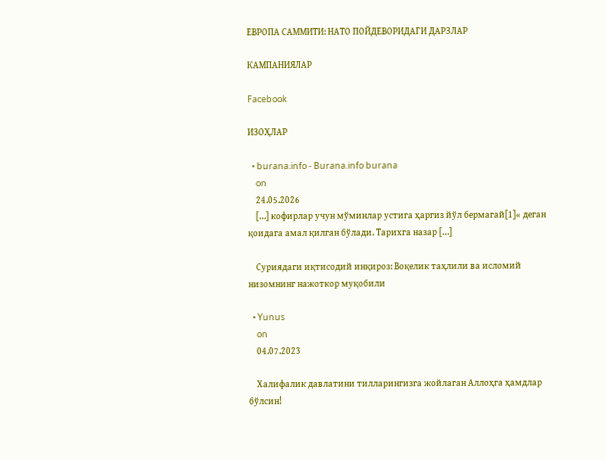ЕВРОПА САММИТИ: НАТО ПОЙДЕВОРИДАГИ ДАРЗЛАР

КАМПАНИЯЛАР

Facebook

ИЗОҲЛАР

  • burana.info - Burana.info burana
    on
    24.05.2026
    […] кофирлар учун мўминлар устига ҳаргиз йўл бермагай[1]« деган қоидага амал қилган бўлади. Тарихга назар […]

    Суриядаги иқтисодий инқироз: Воқелик таҳлили ва исломий низомнинг нажоткор муқобили

  • Yunus
    on
    04.07.2023

    Халифалик давлатини тилларингизга жойлаган Аллоҳга ҳамдлар бўлсин!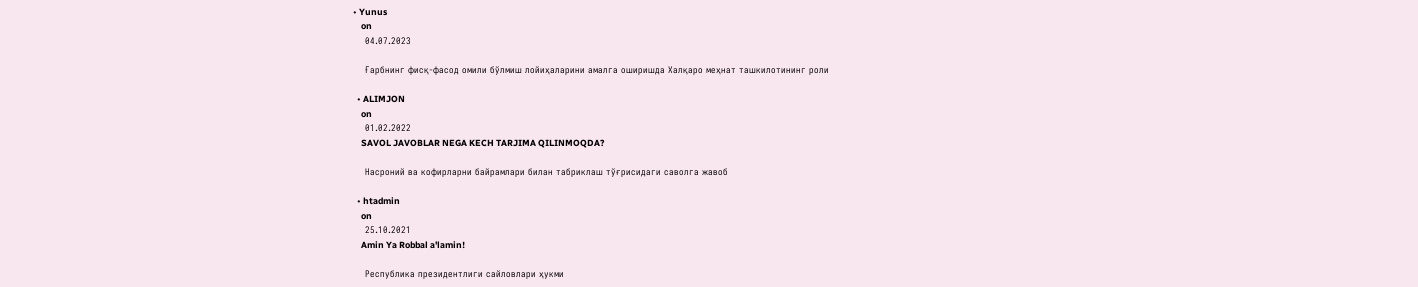• Yunus
    on
    04.07.2023

    Ғарбнинг фисқ-фасод омили бўлмиш лойиҳаларини амалга оширишда Халқаро меҳнат ташкилотининг роли

  • ALIMJON
    on
    01.02.2022
    SAVOL JAVOBLAR NEGA KECH TARJIMA QILINMOQDA?

    Насроний ва кофирларни байрамлари билан табриклаш тўғрисидаги саволга жавоб

  • htadmin
    on
    25.10.2021
    Amin Ya Robbal a'lamin!

    Республика президентлиги сайловлари ҳукми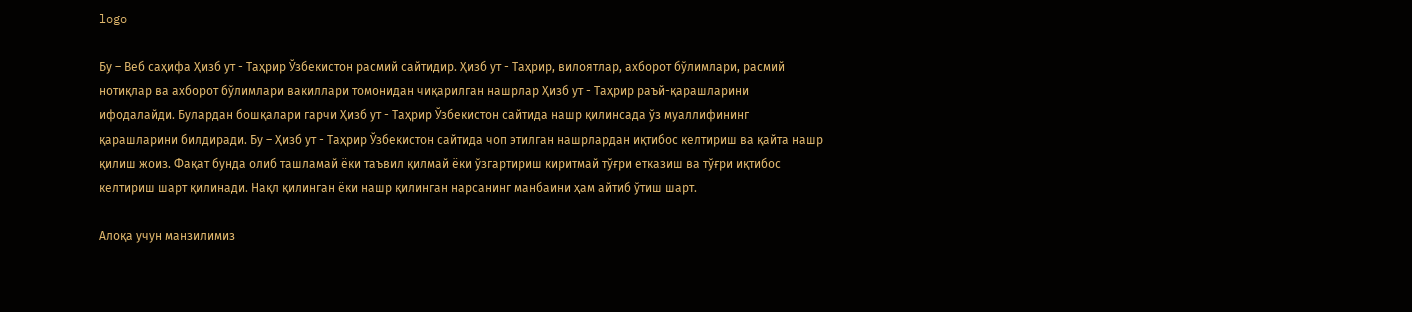logo

Бу – Веб саҳифа Ҳизб ут - Таҳрир Ўзбекистон расмий сайтидир. Ҳизб ут - Таҳрир, вилоятлар, ахборот бўлимлари, расмий нотиқлар ва ахборот бўлимлари вакиллари томонидан чиқарилган нашрлар Ҳизб ут - Таҳрир раъй-қарашларини ифодалайди. Булардан бошқалари гарчи Ҳизб ут - Таҳрир Ўзбекистон сайтида нашр қилинсада ўз муаллифининг қарашларини билдиради. Бу – Ҳизб ут - Таҳрир Ўзбекистон сайтида чоп этилган нашрлардан иқтибос келтириш ва қайта нашр қилиш жоиз. Фақат бунда олиб ташламай ёки таъвил қилмай ёки ўзгартириш киритмай тўғри етказиш ва тўғри иқтибос келтириш шарт қилинади. Нақл қилинган ёки нашр қилинган нарсанинг манбаини ҳам айтиб ўтиш шарт.

Алоқа учун манзилимиз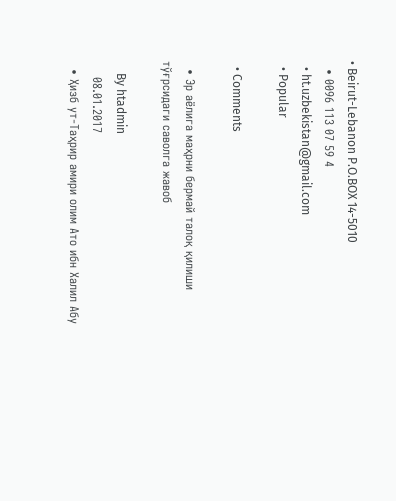• Beirut-Lebanon P.O.BOX 14-5010
  • 0096 113 07 59 4
  • ht.uzbekistan@gmail.com
  • Popular

  • Comments

  • Эр аёлига маҳрни бермай талоқ қилиши тўғрсидаги саволга жавоб

    By htadmin
    08.01.2017
  • Ҳизб ут-Таҳрир амири олим Ато ибн Халил Абу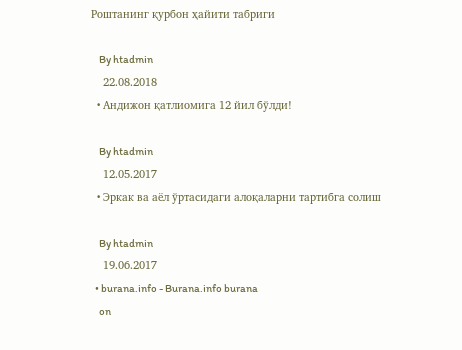Роштанинг қурбон ҳайити табриги

    By htadmin
    22.08.2018
  • Андижон қатлиомига 12 йил бўлди!

    By htadmin
    12.05.2017
  • Эркак ва аёл ўртасидаги алоқаларни тартибга солиш

    By htadmin
    19.06.2017
  • burana.info - Burana.info burana
    on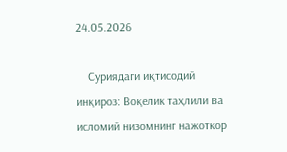24.05.2026

    Суриядаги иқтисодий инқироз: Воқелик таҳлили ва исломий низомнинг нажоткор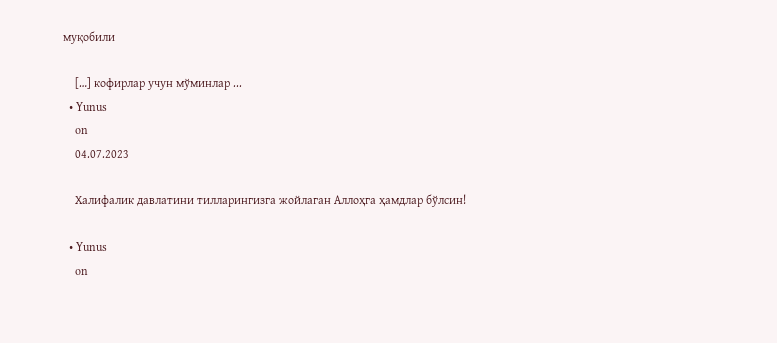муқобили

    […] кофирлар учун мўминлар ...
  • Yunus
    on
    04.07.2023

    Халифалик давлатини тилларингизга жойлаган Аллоҳга ҳамдлар бўлсин!

  • Yunus
    on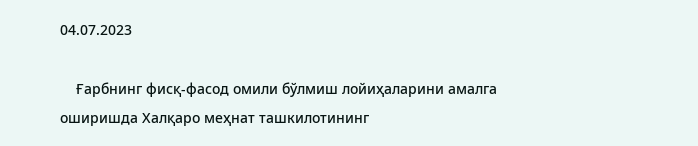04.07.2023

    Ғарбнинг фисқ-фасод омили бўлмиш лойиҳаларини амалга оширишда Халқаро меҳнат ташкилотининг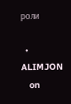роли

  • ALIMJON
    on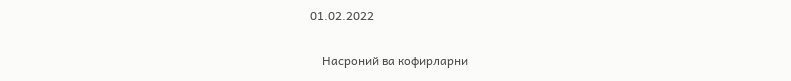01.02.2022

    Насроний ва кофирларни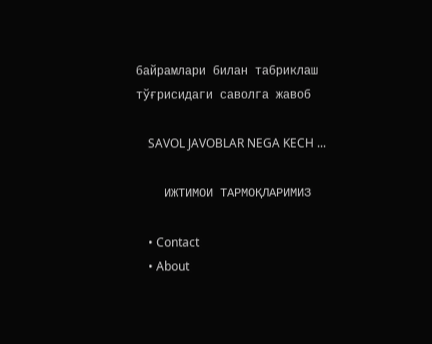байрамлари билан табриклаш тўғрисидаги саволга жавоб

    SAVOL JAVOBLAR NEGA KECH ...

    ИЖТИМОИ ТАРМОҚЛАРИМИЗ

    • Contact
    • About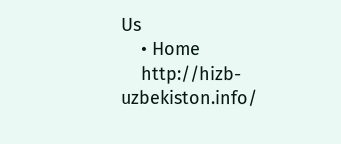Us
    • Home
    http://hizb-uzbekiston.info/